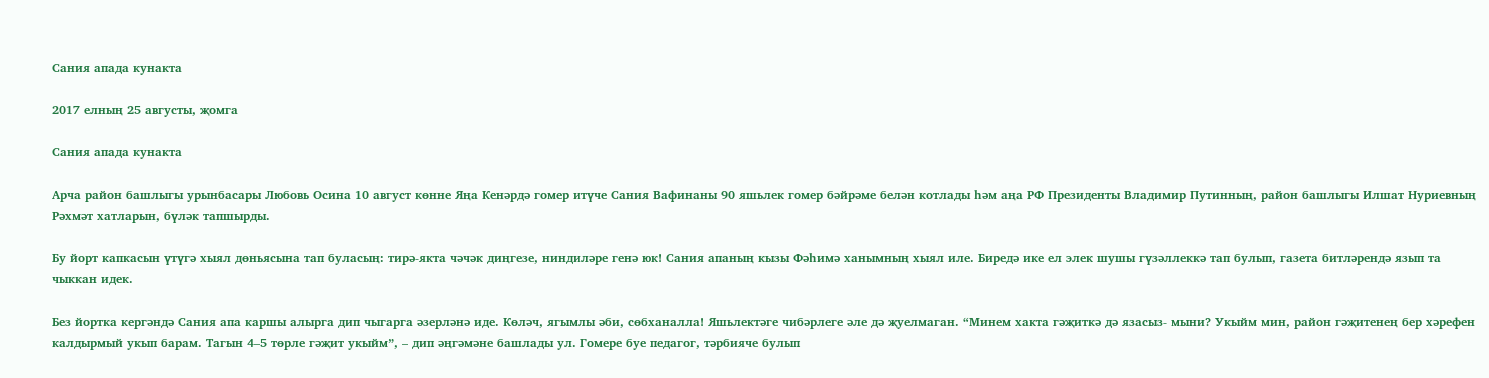Сания апада кунакта

2017 елның 25 августы, җомга

Сания апада кунакта

Арча район башлыгы урынбасары Любовь Осина 10 август көнне Яңа Кенәрдә гомер итүче Сания Вафинаны 90 яшьлек гомер бәйрәме белән котлады һәм аңа РФ Президенты Владимир Путинның, район башлыгы Илшат Нуриевның Рәхмәт хатларын, бүләк тапшырды.

Бу йорт капкасын үтүгә хыял дөньясына тап буласың: тирә-якта чәчәк диңгезе, ниндиләре генә юк! Сания апаның кызы Фәһимә ханымның хыял иле. Биредә ике ел элек шушы гүзәллеккә тап булып, газета битләрендә язып та чыккан идек.

Без йортка кергәндә Сания апа каршы алырга дип чыгарга әзерләнә иде. Көләч, ягымлы әби, сөбханалла! Яшьлектәге чибәрлеге әле дә җуелмаган. “Минем хакта гәҗиткә дә язасыз- мыни? Укыйм мин, район гәҗитенең бер хәрефен калдырмый укып барам. Тагын 4–5 төрле гәҗит укыйм”, – дип әңгәмәне башлады ул. Гомере буе педагог, тәрбияче булып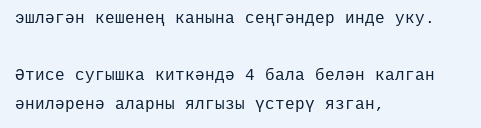эшләгән кешенең канына сеңгәндер инде уку.

Әтисе сугышка киткәндә 4 бала белән калган әниләренә аларны ялгызы үстерү язган,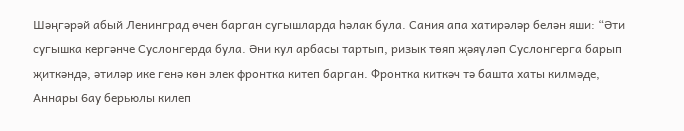Шәңгәрәй абый Ленинград өчен барган сугышларда һәлак була. Сания апа хатирәләр белән яши: “Әти сугышка кергәнче Суслонгерда була. Әни кул арбасы тартып, ризык төяп җәяүләп Суслонгерга барып җиткәндә, әтиләр ике генә көн элек фронтка китеп барган. Фронтка киткәч тә башта хаты килмәде, Аннары 6ау берьюлы килеп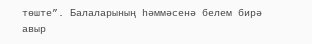төште”. Балаларының һәммәсенә белем бирә авыр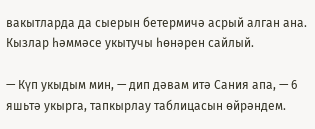вакытларда да сыерын бетермичә асрый алган ана. Кызлар һәммәсе укытучы һөнәрен сайлый.

— Күп укыдым мин, — дип дәвам итә Сания апа, — 6 яшьтә укырга, тапкырлау таблицасын өйрәндем.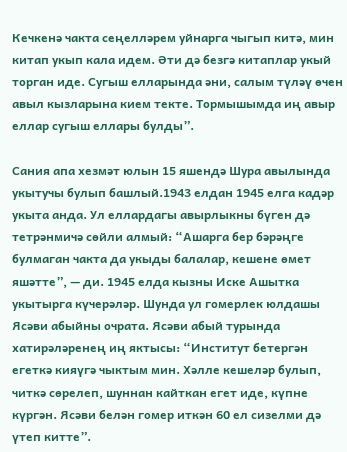Кечкенә чакта сеңелләрем уйнарга чыгып китә, мин китап укып кала идем. Әти дә безгә китаплар укый торган иде. Сугыш елларында әни, салым түләү өчен авыл кызларына кием текте. Тормышымда иң авыр еллар сугыш еллары булды”.

Сания апа хезмәт юлын 15 яшендә Шура авылында укытучы булып башлый.1943 елдан 1945 елга кадәр укыта анда. Ул еллардагы авырлыкны бүген дә тетрәнмичә сөйли алмый: “Ашарга бер бәрәңге булмаган чакта да укыды балалар, кешене өмет яшәтте”, — ди. 1945 елда кызны Иске Ашытка укытырга күчерәләр. Шунда ул гомерлек юлдашы Ясәви абыйны очрата. Ясәви абый турында хатирәләренең иң яктысы: “Институт бетергән егеткә кияүгә чыктым мин. Хәлле кешеләр булып, читкә сөрелеп, шуннан кайткан егет иде, күпне күргән. Ясәви белән гомер иткән 60 ел сизелми дә үтеп китте”.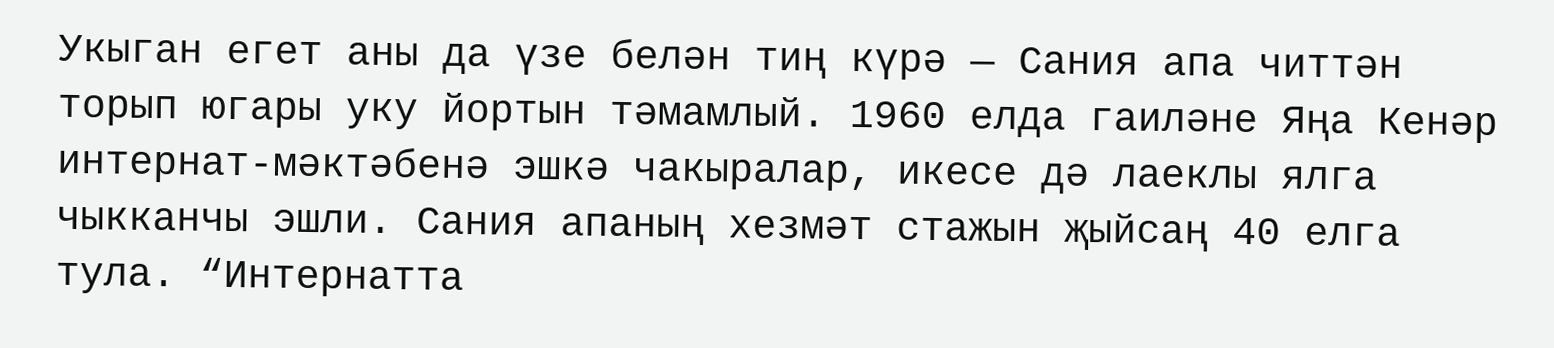Укыган егет аны да үзе белән тиң күрә — Сания апа читтән торып югары уку йортын тәмамлый. 1960 елда гаиләне Яңа Кенәр интернат-мәктәбенә эшкә чакыралар, икесе дә лаеклы ялга чыкканчы эшли. Сания апаның хезмәт стажын җыйсаң 40 елга тула. “Интернатта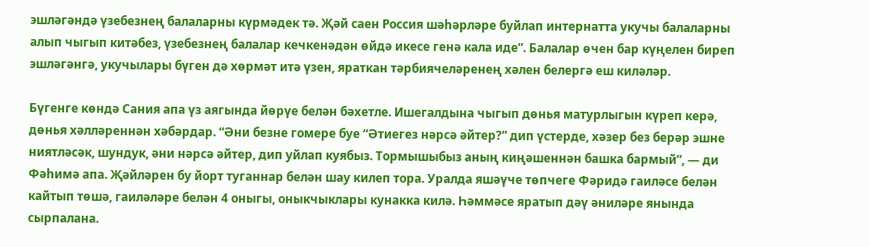эшләгәндә үзебезнең балаларны күрмәдек тә. Җәй саен Россия шәһәрләре буйлап интернатта укучы балаларны алып чыгып китәбез, үзебезнең балалар кечкенәдән өйдә икесе генә кала иде”. Балалар өчен бар күңелен биреп эшләгәнгә, укучылары бүген дә хөрмәт итә үзен, яраткан тәрбиячеләренең хәлен белергә еш киләләр.

Бүгенге көндә Сания апа үз аягында йөрүе белән бәхетле. Ишегалдына чыгып дөнья матурлыгын күреп керә, дөнья хәлләреннән хәбәрдар. “Әни безне гомере буе “Әтиегез нәрсә әйтер?” дип үстерде, хәзер без берәр эшне ниятләсәк, шундук, әни нәрсә әйтер, дип уйлап куябыз. Тормышыбыз аның киңәшеннән башка бармый”, — ди Фәһимә апа. Җәйләрен бу йорт туганнар белән шау килеп тора. Уралда яшәүче төпчеге Фәридә гаиләсе белән кайтып төшә, гаиләләре белән 4 оныгы, оныкчыклары кунакка килә. Һәммәсе яратып дәү әниләре янында сырпалана.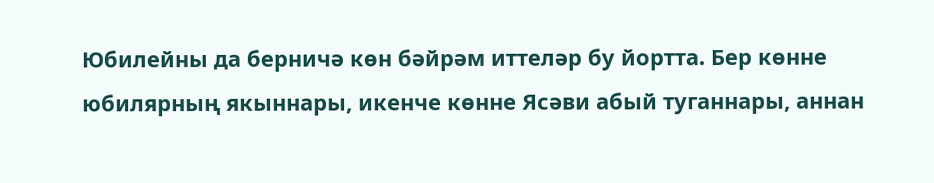Юбилейны да берничә көн бәйрәм иттеләр бу йортта. Бер көнне юбилярның якыннары, икенче көнне Ясәви абый туганнары, аннан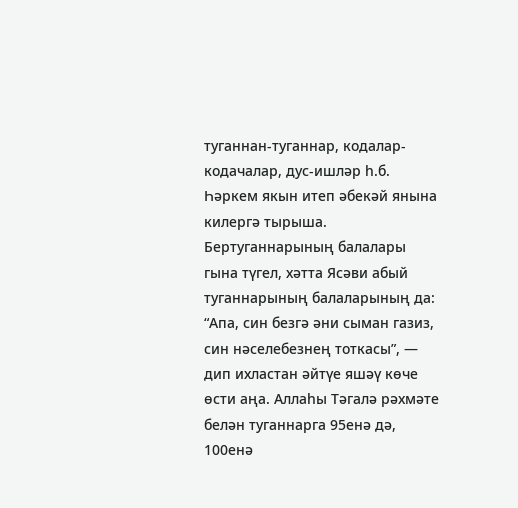туганнан-туганнар, кодалар-кодачалар, дус-ишләр һ.б. Һәркем якын итеп әбекәй янына килергә тырыша. Бертуганнарының балалары гына түгел, хәтта Ясәви абый туганнарының балаларының да: “Апа, син безгә әни сыман газиз, син нәселебезнең тоткасы”, — дип ихластан әйтүе яшәү көче өсти аңа. Аллаһы Тәгалә рәхмәте белән туганнарга 95енә дә, 100енә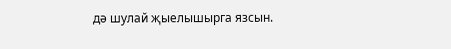дә шулай җыелышырга язсын.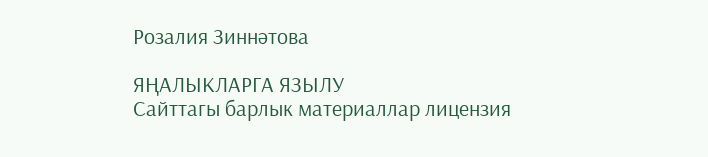Розалия Зиннәтова

ЯҢАЛЫКЛАРГА ЯЗЫЛУ
Сайттагы барлык материаллар лицензия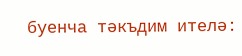буенча тәкъдим ителә: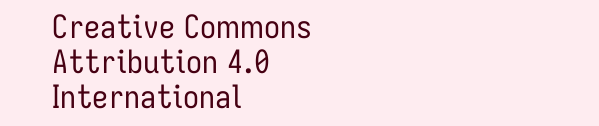Creative Commons Attribution 4.0 International